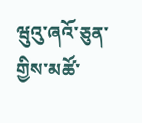ཝུའུ་ཞའོ་ཅུན་གྱིས་མཚོ་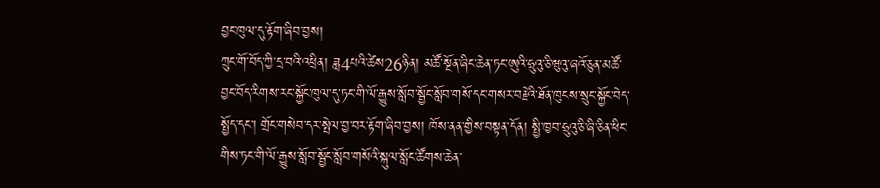བྱང་ཁུལ་དུ་རྟོག་ཞིབ་བྱས།
ཀྲུང་གོ་བོད་ཀྱི་དྲ་བའི་འཕྲིན། ཟླ4པའི་ཚེས26ཉིན། མཚོ་སྔོན་ཞིང་ཆེན་ཏང་ཨུའི་ཧྲུའུ་ཅི་ཝུའུ་ཞའོ་ཅུན་མཚོ་བྱང་བོད་རིགས་རང་སྐྱོང་ཁུལ་དུ་ཏང་གི་ལོ་རྒྱུས་སློབ་སྦྱོང་སློབ་གསོ་དང་གསར་བརྗེའི་ཐོན་ཁུངས་སྲུང་སྐྱོང་བེད་སྤྱོད་དང་། གྲོང་གསེབ་དར་སྤེལ་བྱ་བར་རྟོག་ཞིབ་བྱས། ཁོས་ནན་གྱིས་བསྟན་དོན། སྤྱི་ཁྱབ་ཧྲུའུ་ཅི་ཞི་ཅིན་ཕིང་གིས་ཏང་གི་ལོ་རྒྱུས་སློབ་སྦྱོང་སློབ་གསོའི་སྐུལ་སློང་ཚོགས་ཆེན་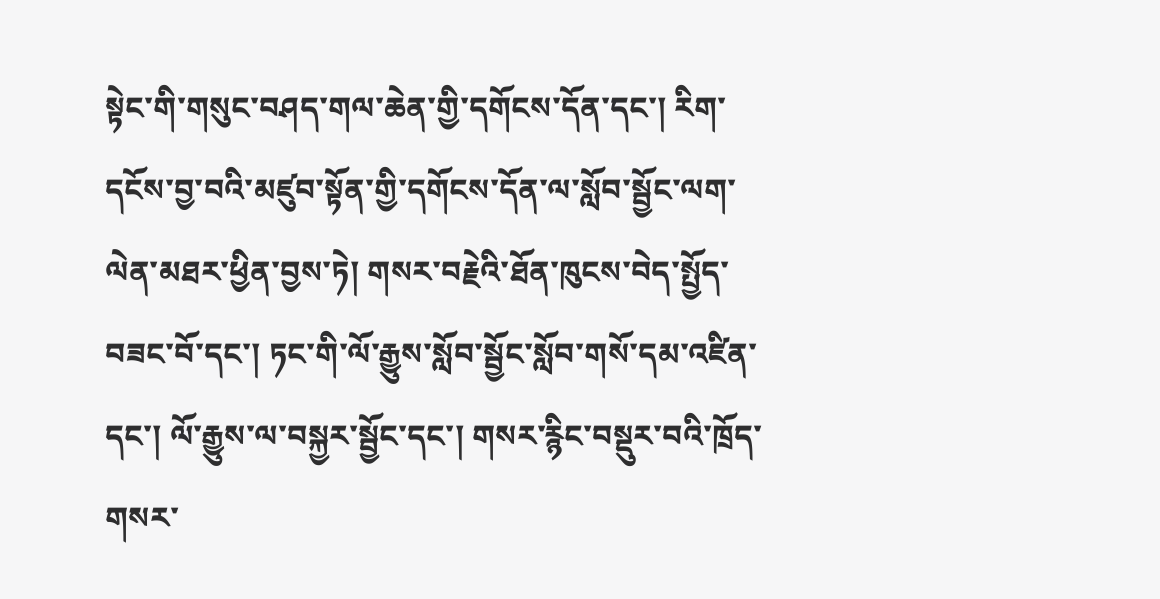སྟེང་གི་གསུང་བཤད་གལ་ཆེན་གྱི་དགོངས་དོན་དང་། རིག་དངོས་བྱ་བའི་མཛུབ་སྟོན་གྱི་དགོངས་དོན་ལ་སློབ་སྦྱོང་ལག་ལེན་མཐར་ཕྱིན་བྱས་ཏེ། གསར་བརྗེའི་ཐོན་ཁུངས་བེད་སྤྱོད་བཟང་བོ་དང་། ཏང་གི་ལོ་རྒྱུས་སློབ་སྦྱོང་སློབ་གསོ་དམ་འཛིན་དང་། ལོ་རྒྱུས་ལ་བསྐྱར་སྦྱོང་དང་། གསར་རྙིང་བསྡུར་བའི་ཁྲོད་གསར་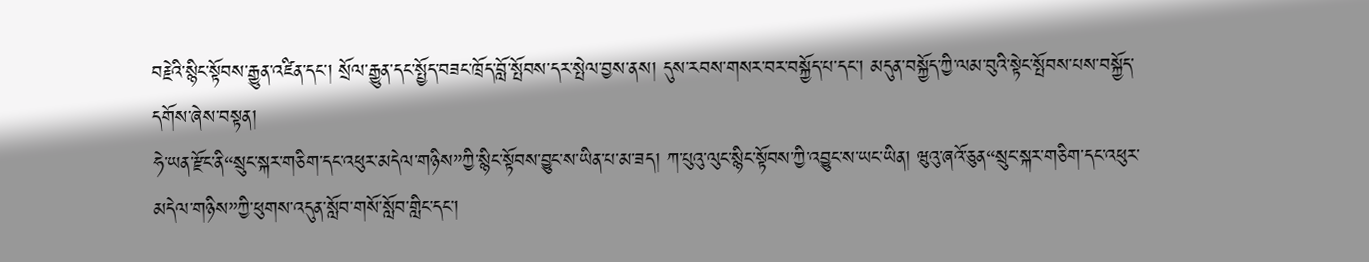བརྗེའི་སྙིང་སྟོབས་རྒྱུན་འཛིན་དང་། སྲོལ་རྒྱུན་དང་སྤྱོད་བཟང་ཁྲོད་བློ་སྤོབས་དར་སྤེལ་བྱས་ནས། དུས་རབས་གསར་བར་བསྐྱོད་པ་དང་། མདུན་བསྐྱོད་ཀྱི་ལམ་བུའི་སྟེང་སྤོབས་པས་བསྐྱོད་དགོས་ཞེས་བསྟན།
ཧེ་ཡན་རྫོང་ནི“སྲུང་སྐར་གཅིག་དང་འཕུར་མདེལ་གཉིས”ཀྱི་སྙིང་སྟོབས་བྱུང་ས་ཡིན་པ་མ་ཟད། ཀ་པུའུ་ལུང་སྙིང་སྟོབས་ཀྱི་འབྱུང་ས་ཡང་ཡིན། ཝུའུ་ཞའོ་ཅུན“སྲུང་སྐར་གཅིག་དང་འཕུར་མདེལ་གཉིས”ཀྱི་ཕུགས་འདུན་སློབ་གསོ་སློབ་གླིང་དང་།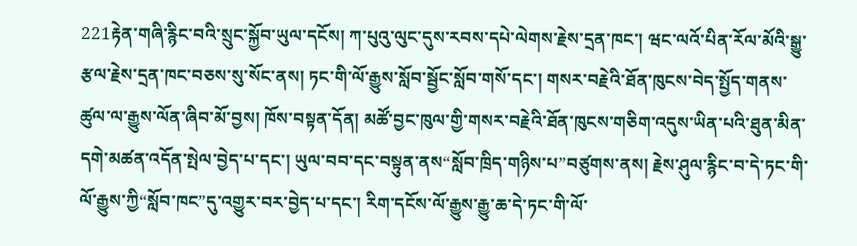221རྟེན་གཞི་རྙིང་བའི་སྲུང་སྐྱོབ་ཡུལ་དངོས། ཀ་པུའུ་ལུང་དུས་རབས་དཔེ་ལེགས་རྗེས་དྲན་ཁང་། ཝང་ལའོ་པིན་རོལ་མོའི་སྒྱུ་རྩལ་རྗེས་དྲན་ཁང་བཅས་སུ་སོང་ནས། ཏང་གི་ལོ་རྒྱུས་སློབ་སྦྱོང་སློབ་གསོ་དང་། གསར་བརྗེའི་ཐོན་ཁུངས་བེད་སྤྱོད་གནས་ཚུལ་ལ་རྒྱུས་ལོན་ཞིབ་མོ་བྱས། ཁོས་བསྟན་དོན། མཚོ་བྱང་ཁུལ་གྱི་གསར་བརྗེའི་ཐོན་ཁུངས་གཅིག་འདུས་ཡིན་པའི་ཐུན་མིན་དགེ་མཚན་འདོན་སྤེལ་བྱེད་པ་དང་། ཡུལ་བབ་དང་བསྟུན་ནས“སློབ་ཁྲིད་གཉིས་པ”བཙུགས་ནས། རྗེས་ཤུལ་རྙིང་བ་དེ་ཏང་གི་ལོ་རྒྱུས་ཀྱི“སློབ་ཁང”དུ་འགྱུར་བར་བྱེད་པ་དང་། རིག་དངོས་ལོ་རྒྱུས་རྒྱུ་ཆ་དེ་ཏང་གི་ལོ་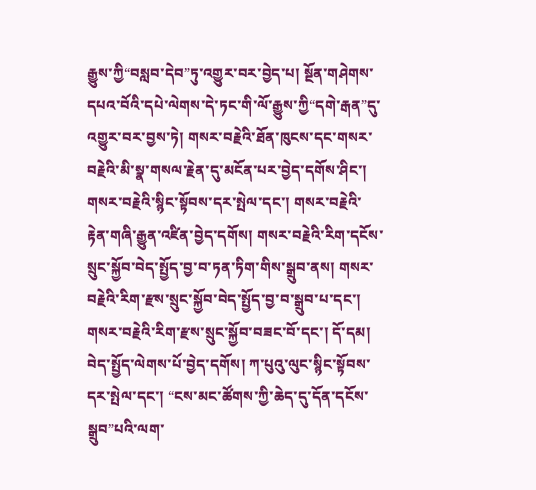རྒྱུས་ཀྱི“བསླབ་དེབ”ཏུ་འགྱུར་བར་བྱེད་པ། སྔོན་གཤེགས་དཔའ་བོའི་དཔེ་ལེགས་དེ་ཏང་གི་ལོ་རྒྱུས་ཀྱི“དགེ་རྒན”དུ་འགྱུར་བར་བྱས་ཏེ། གསར་བརྗེའི་ཐོན་ཁུངས་དང་གསར་བརྗེའི་མི་སྣ་གསལ་རྗེན་དུ་མངོན་པར་བྱེད་དགོས་ཤིང་། གསར་བརྗེའི་སྙིང་སྟོབས་དར་སྤེལ་དང་། གསར་བརྗེའི་རྟེན་གཞི་རྒྱུན་འཛིན་བྱེད་དགོས། གསར་བརྗེའི་རིག་དངོས་སྲུང་སྐྱོབ་བེད་སྤྱོད་བྱ་བ་ཏན་ཏིག་གིས་སྒྲུབ་ནས། གསར་བརྗེའི་རིག་རྫས་སྲུང་སྐྱོབ་བེད་སྤྱོད་བྱ་བ་སྒྲུབ་པ་དང་། གསར་བརྗེའི་རིག་རྫས་སྲུང་སྐྱོབ་བཟང་བོ་དང་། དོ་དམ། བེད་སྤྱོད་ལེགས་པོ་བྱེད་དགོས། ཀ་པུའུ་ལུང་སྙིང་སྟོབས་དར་སྤེལ་དང་། “ངས་མང་ཚོགས་ཀྱི་ཆེད་དུ་དོན་དངོས་སྒྲུབ”པའི་ལག་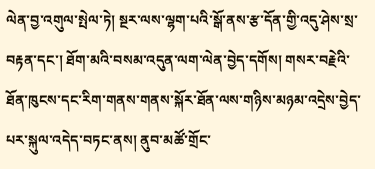ལེན་བྱ་འགུལ་སྤེལ་ཏེ། སྔར་ལས་ལྷག་པའི་སྒོ་ནས་རྩ་དོན་གྱི་འདུ་ཤེས་སྲ་བརྟན་དང་། ཐོག་མའི་བསམ་འདུན་ལག་ལེན་བྱེད་དགོས། གསར་བརྗེའི་ཐོན་ཁུངས་དང་རིག་གནས་གནས་སྐོར་ཐོན་ལས་གཉིས་མཉམ་འདྲེས་བྱེད་པར་སྐུལ་འདེད་བཏང་ནས། ནུབ་མཚོ་གྲོང་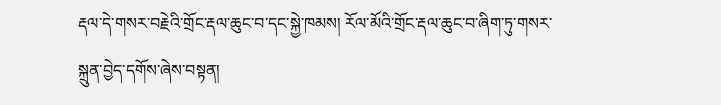རྡལ་དེ་གསར་བརྗེའི་གྲོང་རྡལ་ཆུང་བ་དང་སྐྱེ་ཁམས། རོལ་མོའི་གྲོང་རྡལ་ཆུང་བ་ཞིག་ཏུ་གསར་སྐྲུན་བྱེད་དགོས་ཞེས་བསྟན།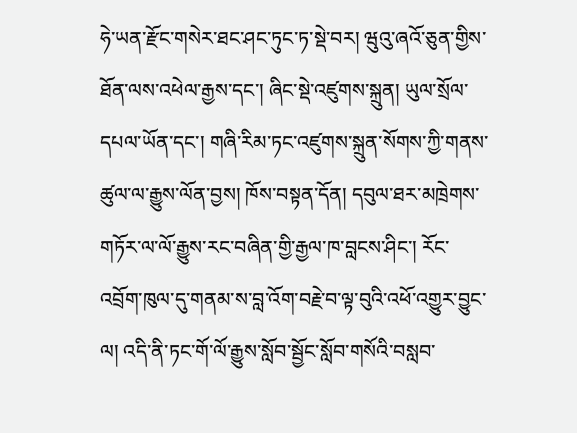ཧེ་ཡན་རྫོང་གསེར་ཐང་ཤང་ཏུང་ཏ་སྡེ་བར། ཝུའུ་ཞའོ་ཅུན་གྱིས་ཐོན་ལས་འཕེལ་རྒྱས་དང་། ཞིང་སྡེ་འཛུགས་སྐྲུན། ཡུལ་སྲོལ་དཔལ་ཡོན་དང་། གཞི་རིམ་ཏང་འཛུགས་སྐྲུན་སོགས་ཀྱི་གནས་ཚུལ་ལ་རྒྱུས་ལོན་བྱས། ཁོས་བསྟན་དོན། དབུལ་ཐར་མཁྲེགས་གཏོར་ལ་ལོ་རྒྱུས་རང་བཞིན་གྱི་རྒྱལ་ཁ་བླངས་ཤིང་། རོང་འབྲོག་ཁུལ་དུ་གནམ་ས་བླ་འོག་བརྗེ་བ་ལྟ་བུའི་འཕོ་འགྱུར་བྱུང་ལ། འདི་ནི་ཏང་གོ་ལོ་རྒྱུས་སློབ་སྦྱོང་སློབ་གསོའི་བསླབ་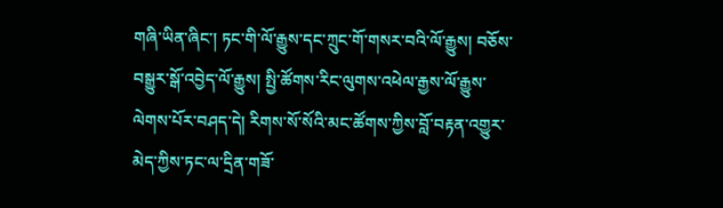གཞི་ཡིན་ཞིང་། ཏང་གི་ལོ་རྒྱུས་དང་ཀྲུང་གོ་གསར་བའི་ལོ་རྒྱུས། བཅོས་བསྒྱུར་སྒོ་འབྱེད་ལོ་རྒྱུས། སྤྱི་ཚོགས་རིང་ལུགས་འཕེལ་རྒྱས་ལོ་རྒྱུས་ལེགས་པོར་བཤད་དེ། རིགས་སོ་སོའི་མང་ཚོགས་ཀྱིས་བློ་བརྟན་འགྱུར་མེད་ཀྱིས་ཏང་ལ་དྲིན་གཟོ་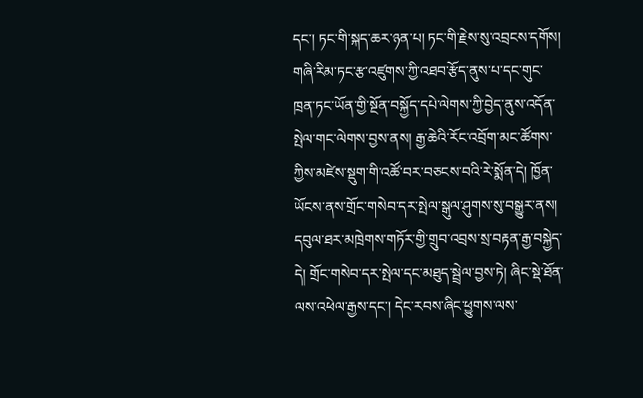དང་། ཏང་གི་སྐད་ཆར་ཉན་པ། ཏང་གི་རྗེས་སུ་འབྲངས་དགོས། གཞི་རིམ་ཏང་རྩ་འཛུགས་ཀྱི་འཐབ་རྩོད་ནུས་པ་དང་གུང་ཁྲན་ཏང་ཡོན་གྱི་སྔོན་བསྐྱོད་དཔེ་ལེགས་ཀྱི་བྱེད་ནུས་འདོན་སྤེལ་གང་ལེགས་བྱས་ནས། རྒྱ་ཆེའི་རོང་འབྲོག་མང་ཚོགས་ཀྱིས་མཛེས་སྡུག་གི་འཚོ་བར་བཅངས་བའི་རེ་སྨོན་དེ། ཁྱོན་ཡོངས་ནས་གྲོང་གསེབ་དར་སྤེལ་སྒུལ་ཤུགས་སུ་བསྒྱུར་ནས། དབུལ་ཐར་མཁྲེགས་གཏོར་གྱི་གྲུབ་འབྲས་སྲ་བརྟན་རྒྱ་བསྐྱེད་དེ། གྲོང་གསེབ་དར་སྤེལ་དང་མཐུད་སྦྲེལ་བྱས་ཏེ། ཞིང་སྡེ་ཐོན་ལས་འཕེལ་རྒྱས་དང་། དེང་རབས་ཞིང་ཕྱུགས་ལས་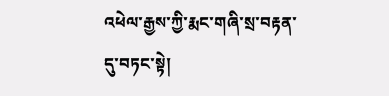འཕེལ་རྒྱས་ཀྱི་རྨང་གཞི་སྲ་བརྟན་དུ་བཏང་སྟེ།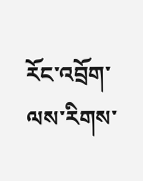རོང་འབྲོག་ལས་རིགས་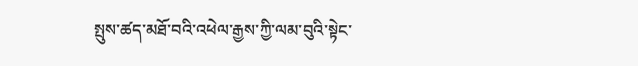སྤུས་ཚད་མཐོ་བའི་འཕེལ་རྒྱས་ཀྱི་ལམ་བུའི་སྟེང་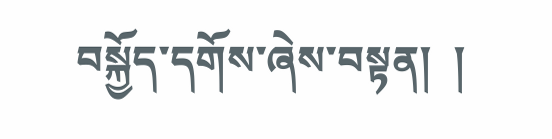བསྐྱོད་དགོས་ཞེས་བསྟན།  །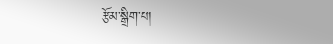རྩོམ་སྒྲིག་པ།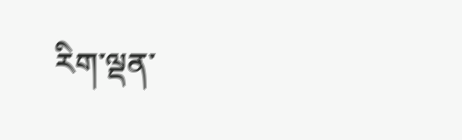རིག་ལྡན་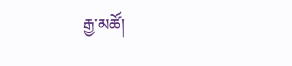རྒྱ་མཚོ།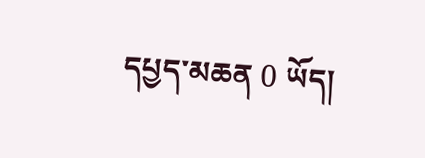དཔྱད་མཆན 0 ཡོད།